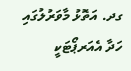ގދ. އަތޮޅު މާވަރުލުގައި ހަދާ އެއަރޕޯޓަކީ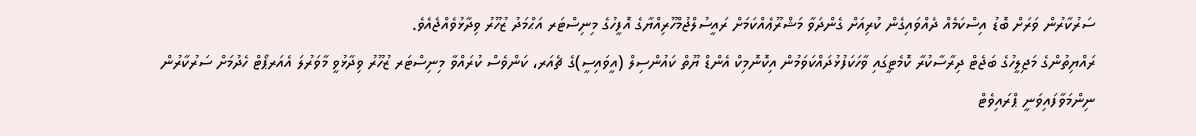ސަރުކާރުން ވަރަށް ބޮޑު އިސްކަމެއް ދެއްވައިގެން ކުރިއަށް ގެންދަވާ މަޝްރޫޢެއްކަމަށް ރައީސުލްޖުމްހޫރިއްޔާގެ އޮފީހުގެ މިނިސްޓަރ އަޙްމަދު ޒުހޫރު ވިދާޅުވެއްޖެއެވެ.
ރައްޔިތުންގެ މަޖިލީހުގެ ބަޖެޓް ދިރާސާކުރާ ކޮމެޓީގައި ވާހަކަފުޅުދައްކަވަމުން އިކޮނޮމިކް އެންޑް ޔޫތް ކައުންސިލް (އީވައިސީ)ގެ ޗެއަރ، ކަންވެސް ކުރައްވާ މިނިސްޓަރ ޒުހޫރު ވިދާޅުވީ މާވަރުލަ އެއަރޕޯޓް ހެދުމަށް ސަރުކާރުން ނިންމަވާފައިވަނީ ޕްރައިވެޓް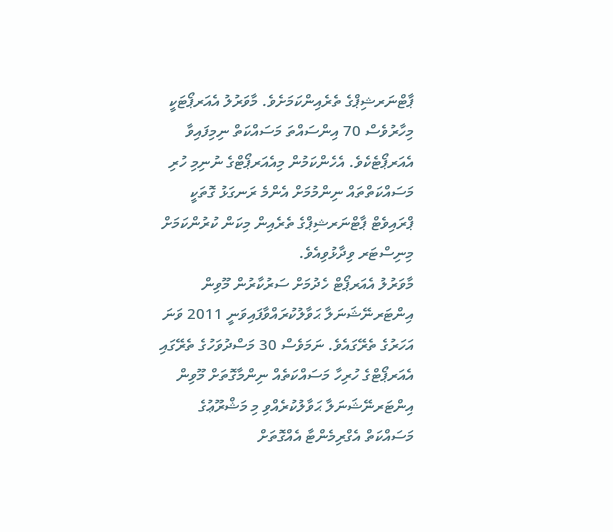ޕާޓްނަރޝިޕްގެ ތެރެއިންކަމަށެވެ. މާވަރުލު އެއަރޕޯޓަކީ މިހާރުވެސް 70 އިންސައްތަ މަސައްކަތް ނިމިފައިވާ އެއަރޕޯޓެކެވެ. އެހެންކަމުން މިއެއަރޕޯޓްގެ ނުނިމި ހުރި މަސައްކަތްތައް ނިންމުމަށް އެންމެ ރަނގަޅު ގޮތަކީ ޕްރައިވެޓް ޕާޓްނަރޝިޕްގެ ތެރެއިން މިކަން ކުރުންކަމަށް މިނިސްޓަރ ވިދާޅުވިއެވެ.
މާވަރުލު އެއަރޕޯޓް ހެދުމަށް ސަރުކާރުން މޫވިން އިންޓަރނޭޝަނަލާ ޙަވާލުކުރައްވާފައިވަނީ 2011 ވަނަ އަހަރުގެ ތެރޭގައެވެ. ނަމަވެސް 30 މަސްދުވަހުގެ ތެރޭގައި އެއަރޕޯޓްގެ ހުރިހާ މަސައްކަތެއް ނިންމާގޮތަށް މޫވިން އިންޓަރނޭޝަނަލާ ޙަވާލުކުރެއްވި މި މަޝްރޫޢުގެ މަސައްކަތް އެގްރިމެންޓާ އެއްގޮތަށް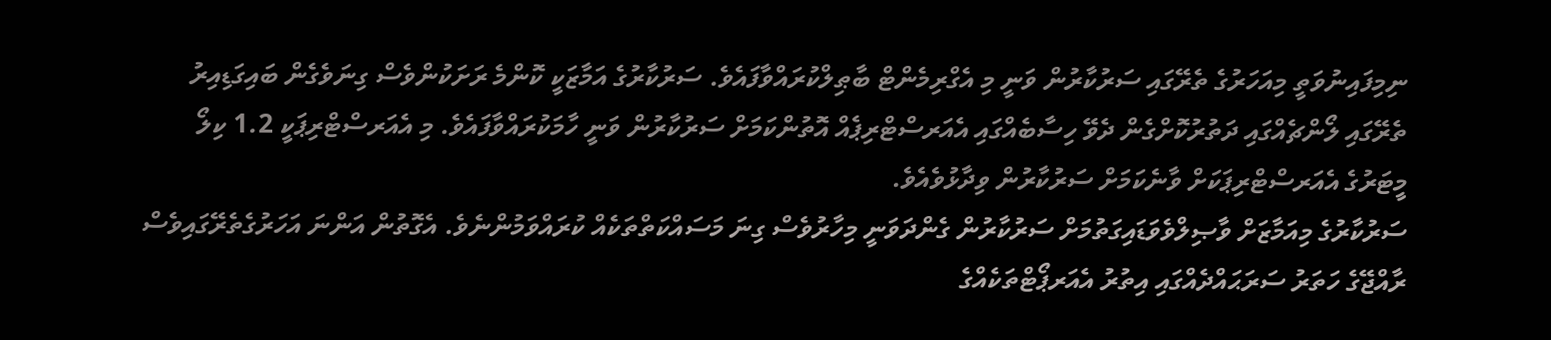ނިމިފައިނުވަތީ މިއަހަރުގެ ތެރޭގައި ސަރުކާރުން ވަނީ މި އެގްރިމެންޓް ބާޠިލްކުރައްވާފައެވެ. ސަރުކާރުގެ އަމާޒަކީ ކޮންމެ ރަށަކުންވެސް ގިނަވެގެން ބައިގަޑިއިރު ތެރޭގައި ލޯންޗެއްގައި ދަތުރުކޮށްގެން ދެވޭ ހިސާބެއްގައި އެއަރސްޓްރިޕެއް އޮތުންކަމަށް ސަރުކާރުން ވަނީ ހާމަކުރައްވާފައެވެ. މި އެއަރސްޓްރިޕަކީ 1.2 ކިލޯ މީޓަރުގެ އެއަރސްޓްރިޕަކަށް ވާނެކަމަށް ސަރުކާރުން ވިދާޅުވެއެވެ.
ސަރުކާރުގެ މިއަމާޒަށް ވާޞިލްވެވަޑައިގަތުމަށް ސަރުކާރުން ގެންދަވަނީ މިހާރުވެސް ގިނަ މަސައްކަތްތަކެއް ކުރައްވަމުންނެވެ. އެގޮތުން އަންނަ އަހަރުގެތެރޭގައިވެސް ރާއްޖޭގެ ހަތަރު ސަރަޙައްދެއްގައި އިތުރު އެއަރޕޯޓްތަކެއްގެ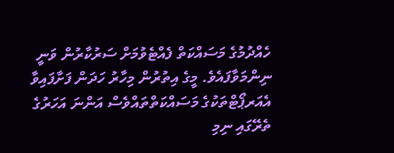ހެއްދުމުގެ މަސައްކަތް ފެއްޓެވުމަށް ސަރުކާރުން ވަނީ ނިންމަވާފައެވެ. މީގެ އިތުރުން މިހާރު ހަދަން ފަށާފައިވާ އެއަރޕޯޓްތަކުގެ މަސައްކަތްތައްވެސް އަންނަ އަހަރުގެ ތެރޭގައި ނިމި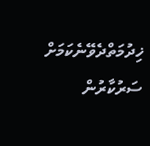ޚިދުމަތްދެވޭނެކަމަށް ސަރުކާރުން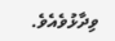ވިދާޅުވެއެވެ.